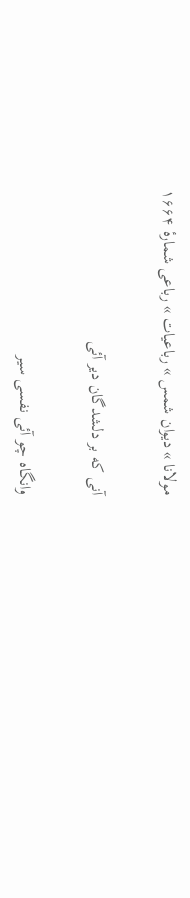مولانا » دیوان شمس » رباعیات » رباعی شمارهٔ ۱۶۶۴

آنی که بر دلشدگان دیر آئی

وانگاه چو آئی نفسی سیر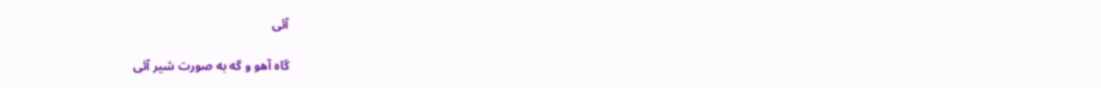آئی

گاه آهو و گه به صورت شیر آئی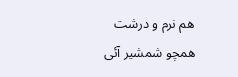هم نرم و درشت همچو شمشیر آئی